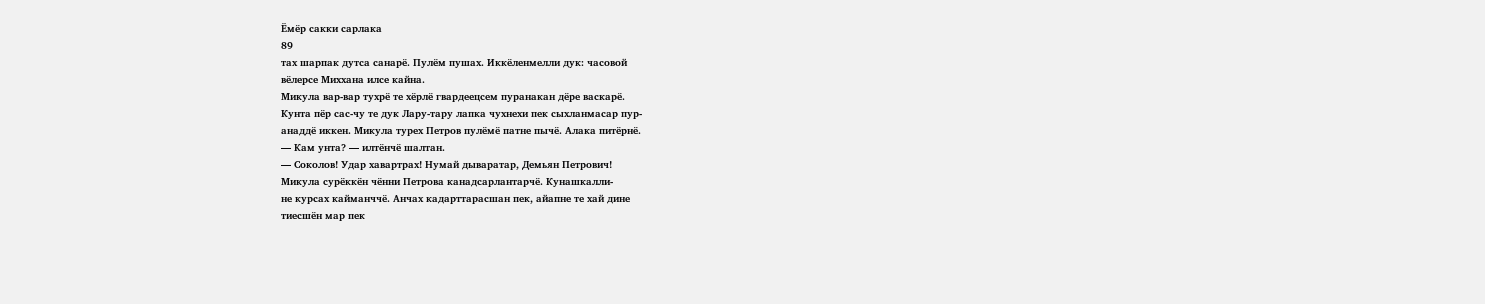Ёмёр сакки сарлака
89
тах шарпак дутса санарё. Пулём пушах. Иккёленмелли дук: часовой
вёлерсе Миххана илсе кайна.
Микула вар-вар тухрё те хёрлё гвардеецсем пуранакан дёре васкарё.
Кунта пёр сас-чу те дук Лару-тару лапка чухнехи пек сыхланмасар пур-
анаддё иккен. Микула турех Петров пулёмё патне пычё. Алака питёрнё.
— Кам унта? — илтёнчё шалтан.
— Соколов! Удар хавартрах! Нумай дываратар, Демьян Петрович!
Микула сурёккён чённи Петрова канадсарлантарчё. Кунашкалли-
не курсах кайманччё. Анчах кадарттарасшан пек, айапне те хай дине
тиесшён мар пек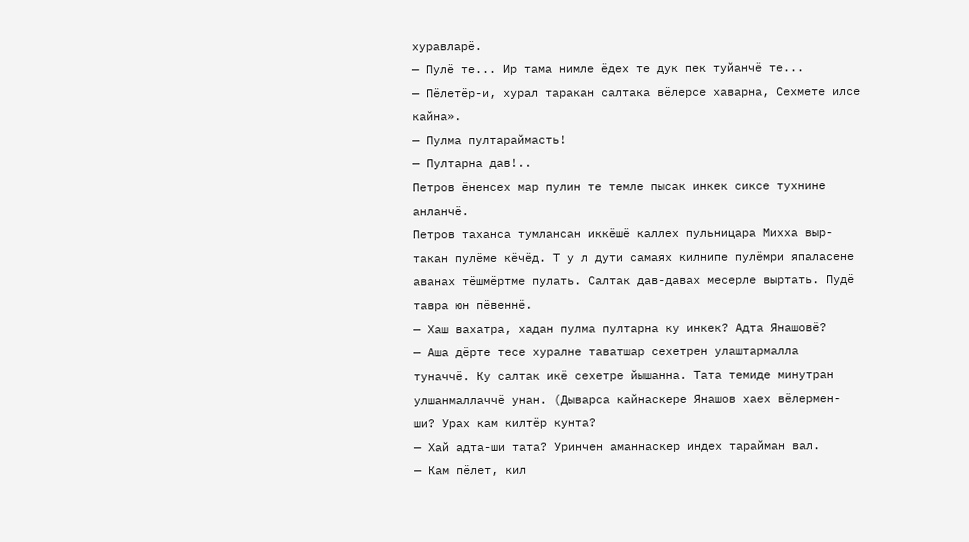хуравларё.
— Пулё те... Ир тама нимле ёдех те дук пек туйанчё те...
— Пёлетёр-и, хурал таракан салтака вёлерсе хаварна, Сехмете илсе
кайна».
— Пулма пултараймасть!
— Пултарна дав!..
Петров ёненсех мар пулин те темле пысак инкек сиксе тухнине
анланчё.
Петров таханса тумлансан иккёшё каллех пульницара Михха выр-
такан пулёме кёчёд. Т у л дути самаях килнипе пулёмри япаласене
аванах тёшмёртме пулать. Салтак дав-давах месерле выртать. Пудё
тавра юн пёвеннё.
— Хаш вахатра, хадан пулма пултарна ку инкек? Адта Янашовё?
— Аша дёрте тесе хуралне таватшар сехетрен улаштармалла
туначчё. Ку салтак икё сехетре йышанна. Тата темиде минутран
улшанмаллаччё унан. (Дыварса кайнаскере Янашов хаех вёлермен-
ши? Урах кам килтёр кунта?
— Хай адта-ши тата? Уринчен аманнаскер индех тарайман вал.
— Кам пёлет, кил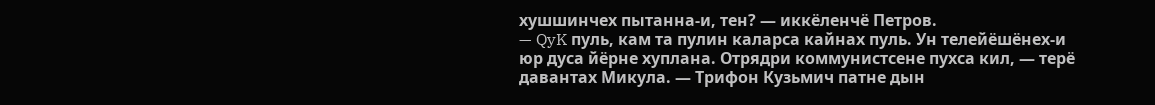хушшинчех пытанна-и, тен? — иккёленчё Петров.
— QyK пуль, кам та пулин каларса кайнах пуль. Ун телейёшёнех-и
юр дуса йёрне хуплана. Отрядри коммунистсене пухса кил, — терё
давантах Микула. — Трифон Кузьмич патне дын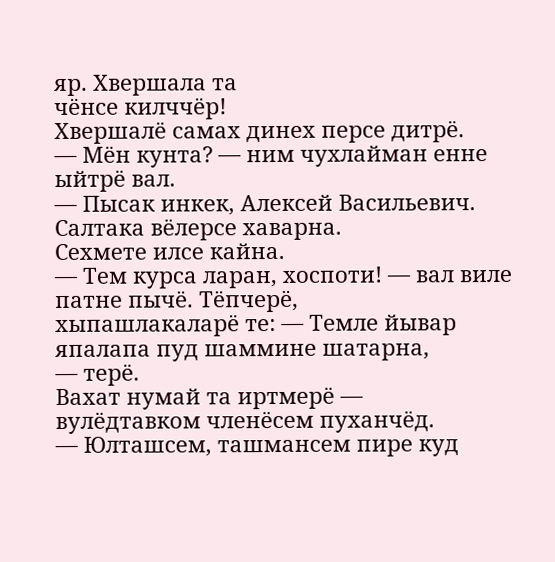яр. Хвершала та
чёнсе килччёр!
Хвершалё самах динех персе дитрё.
— Мён кунта? — ним чухлайман енне ыйтрё вал.
— Пысак инкек, Алексей Васильевич. Салтака вёлерсе хаварна.
Сехмете илсе кайна.
— Тем курса ларан, хоспоти! — вал виле патне пычё. Тёпчерё,
хыпашлакаларё те: — Темле йывар япалапа пуд шаммине шатарна,
— терё.
Вахат нумай та иртмерё — вулёдтавком членёсем пуханчёд.
— Юлташсем, ташмансем пире куд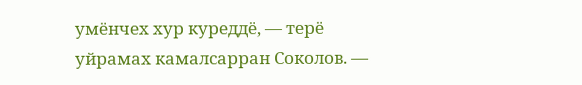умёнчех хур куреддё, — терё
уйрамах камалсарран Соколов. —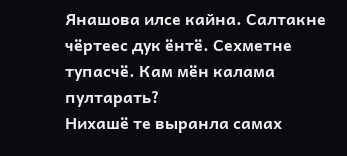Янашова илсе кайна. Салтакне
чёртеес дук ёнтё. Сехметне тупасчё. Кам мён калама пултарать?
Нихашё те выранла самах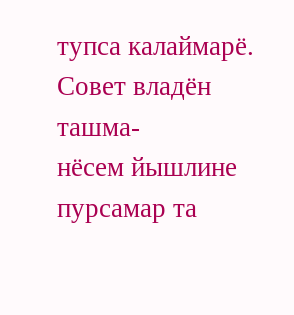тупса калаймарё. Совет владён ташма-
нёсем йышлине пурсамар та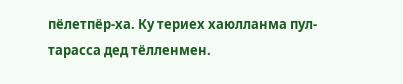пёлетпёр-ха. Ку териех хаюлланма пул-
тарасса дед тёлленмен.